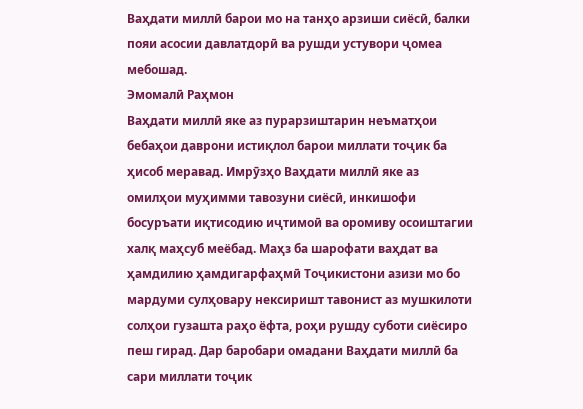Ваҳдати миллӣ барои мо на танҳо арзиши сиёсӣ, балки пояи асосии давлатдорӣ ва рушди устувори ҷомеа мебошад.
Эмомалӣ Раҳмон
Ваҳдати миллӣ яке аз пурарзиштарин неъматҳои бебаҳои даврони истиқлол барои миллати тоҷик ба ҳисоб меравад. Имрӯзҳо Ваҳдати миллӣ яке аз омилҳои муҳимми тавозуни сиёсӣ, инкишофи босуръати иқтисодию иҷтимоӣ ва оромиву осоиштагии халқ маҳсуб меёбад. Маҳз ба шарофати ваҳдат ва ҳамдилию ҳамдигарфаҳмӣ Тоҷикистони азизи мо бо мардуми сулҳовару нексиришт тавонист аз мушкилоти солҳои гузашта раҳо ёфта, роҳи рушду суботи сиёсиро пеш гирад. Дар баробари омадани Ваҳдати миллӣ ба сари миллати тоҷик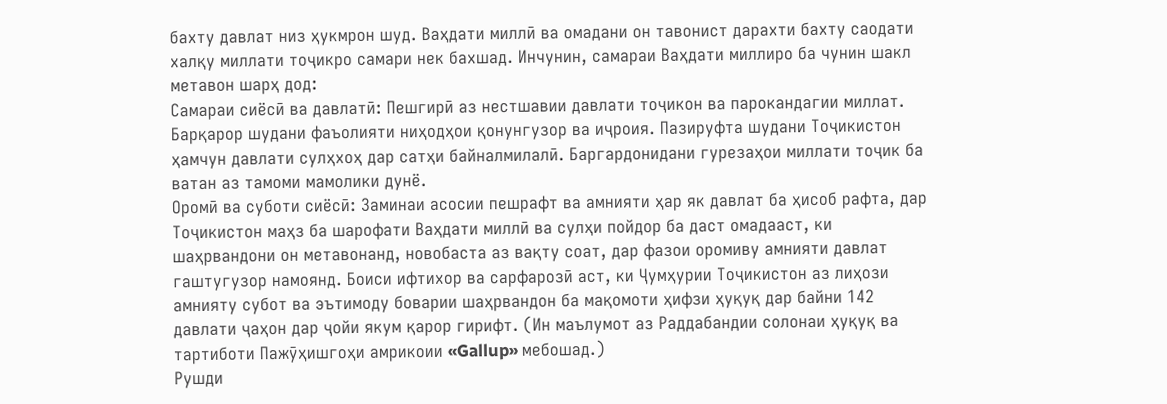бахту давлат низ ҳукмрон шуд. Ваҳдати миллӣ ва омадани он тавонист дарахти бахту саодати халқу миллати тоҷикро самари нек бахшад. Инчунин, самараи Ваҳдати миллиро ба чунин шакл метавон шарҳ дод:
Самараи сиёсӣ ва давлатӣ: Пешгирӣ аз нестшавии давлати тоҷикон ва парокандагии миллат. Барқарор шудани фаъолияти ниҳодҳои қонунгузор ва иҷроия. Пазируфта шудани Тоҷикистон ҳамчун давлати сулҳхоҳ дар сатҳи байналмилалӣ. Баргардонидани гурезаҳои миллати тоҷик ба ватан аз тамоми мамолики дунё.
Оромӣ ва суботи сиёсӣ: Заминаи асосии пешрафт ва амнияти ҳар як давлат ба ҳисоб рафта, дар Тоҷикистон маҳз ба шарофати Ваҳдати миллӣ ва сулҳи пойдор ба даст омадааст, ки шаҳрвандони он метавонанд, новобаста аз вақту соат, дар фазои оромиву амнияти давлат гаштугузор намоянд. Боиси ифтихор ва сарфарозӣ аст, ки Ҷумҳурии Тоҷикистон аз лиҳози амнияту субот ва эътимоду боварии шаҳрвандон ба мақомоти ҳифзи ҳуқуқ дар байни 142 давлати ҷаҳон дар ҷойи якум қарор гирифт. (Ин маълумот аз Раддабандии солонаи ҳуқуқ ва тартиботи Пажӯҳишгоҳи амрикоии «Gallup» мебошад.)
Рушди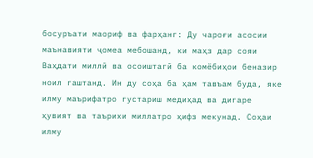босуръати маориф ва фарҳанг: Ду чароғи асосии маънавияти ҷомеа мебошанд, ки маҳз дар сояи Ваҳдати миллӣ ва осоиштагӣ ба комёбиҳои беназир ноил гаштанд. Ин ду соҳа ба ҳам тавъам буда, яке илму маърифатро густариш медиҳад ва дигаре ҳувият ва таърихи миллатро ҳифз мекунад. Соҳаи илму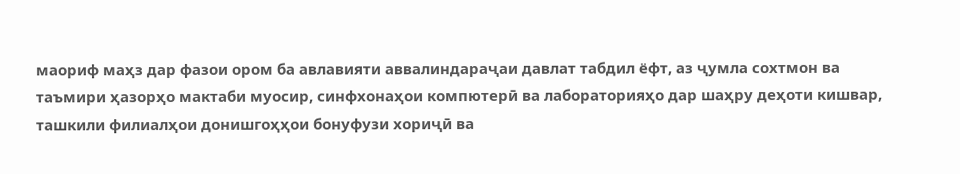маориф маҳз дар фазои ором ба авлавияти аввалиндараҷаи давлат табдил ёфт, аз ҷумла сохтмон ва таъмири ҳазорҳо мактаби муосир, синфхонаҳои компютерӣ ва лабораторияҳо дар шаҳру деҳоти кишвар, ташкили филиалҳои донишгоҳҳои бонуфузи хориҷӣ ва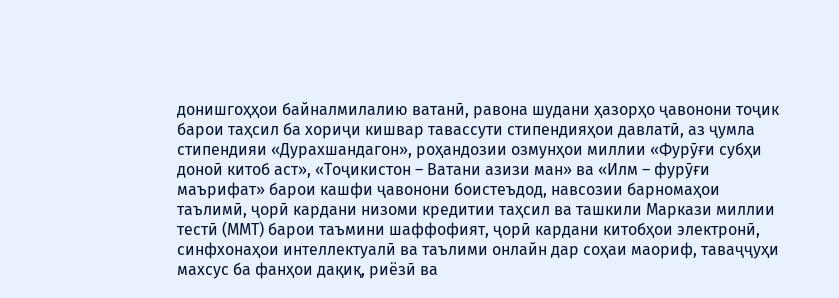донишгоҳҳои байналмилалию ватанӣ, равона шудани ҳазорҳо ҷавонони тоҷик барои таҳсил ба хориҷи кишвар тавассути стипендияҳои давлатӣ, аз ҷумла стипендияи «Дурахшандагон», роҳандозии озмунҳои миллии «Фурӯғи субҳи доноӣ китоб аст», «Тоҷикистон – Ватани азизи ман» ва «Илм – фурӯғи маърифат» барои кашфи ҷавонони боистеъдод, навсозии барномаҳои таълимӣ, ҷорӣ кардани низоми кредитии таҳсил ва ташкили Маркази миллии тестӣ (ММТ) барои таъмини шаффофият, ҷорӣ кардани китобҳои электронӣ, синфхонаҳои интеллектуалӣ ва таълими онлайн дар соҳаи маориф, таваҷҷуҳи махсус ба фанҳои дақиқ, риёзӣ ва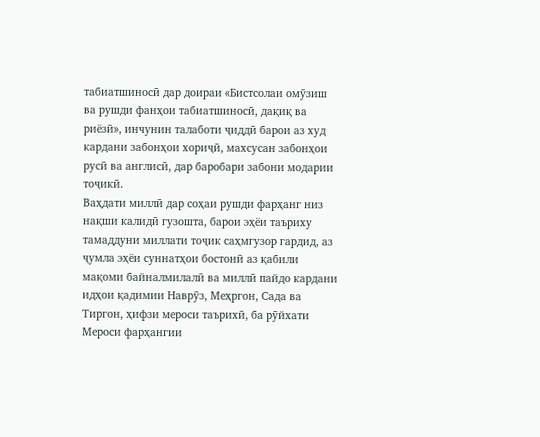табиатшиносӣ дар доираи «Бистсолаи омӯзиш ва рушди фанҳои табиатшиносӣ, дақиқ ва риёзӣ», инчунин талаботи ҷиддӣ барои аз худ кардани забонҳои хориҷӣ, махсусан забонҳои русӣ ва англисӣ, дар баробари забони модарии тоҷикӣ.
Ваҳдати миллӣ дар соҳаи рушди фарҳанг низ нақши калидӣ гузошта, барои эҳёи таъриху тамаддуни миллати тоҷик саҳмгузор гардид, аз ҷумла эҳёи суннатҳои бостонӣ аз қабили мақоми байналмилалӣ ва миллӣ пайдо кардани идҳои қадимии Наврӯз, Меҳргон, Сада ва Тиргон, ҳифзи мероси таърихӣ, ба рӯйхати Мероси фарҳангии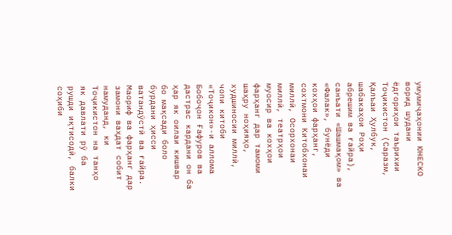умумиҷаҳонии ЮНЕСКО ворид шудани ёдгориҳои таърихии Тоҷикистон (Саразм, Қалъаи Ҳулбук, шабакаҳои Роҳи абрешим ва ғайра), санъати «Шашмақом» ва «Фалак», бунёди кохҳои фарҳанг, сохтмони Китобхонаи миллӣ, Осорхонаи миллӣ, театрҳои муосир ва кохҳои фарҳанг дар тамоми шаҳру ноҳияҳо, худшиносии миллӣ, чопи китоби «Тоҷикон»-и аллома Бобоҷон Ғафуров ва дастрас кардани он ба ҳар як оилаи кишвар бо мақсади боло бурдани ҳисси ватандӯстӣ ва ғайра.
Маориф ва фарҳанг дар замони ваҳдат собит намуданд, ки Тоҷикистон на танҳо як давлати рӯ ба рушди иқтисодӣ, балки соҳиби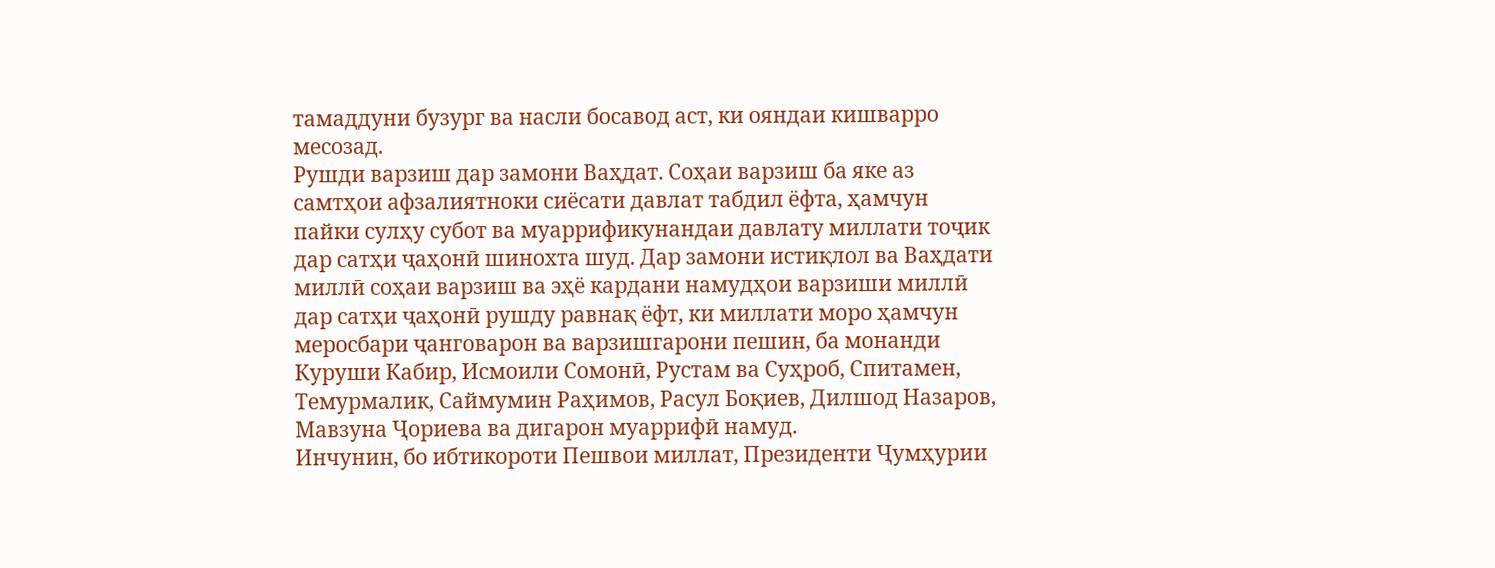тамаддуни бузург ва насли босавод аст, ки ояндаи кишварро месозад.
Рушди варзиш дар замони Ваҳдат. Соҳаи варзиш ба яке аз самтҳои афзалиятноки сиёсати давлат табдил ёфта, ҳамчун пайки сулҳу субот ва муаррификунандаи давлату миллати тоҷик дар сатҳи ҷаҳонӣ шинохта шуд. Дар замони истиқлол ва Ваҳдати миллӣ соҳаи варзиш ва эҳё кардани намудҳои варзиши миллӣ дар сатҳи ҷаҳонӣ рушду равнақ ёфт, ки миллати моро ҳамчун меросбари ҷанговарон ва варзишгарони пешин, ба монанди Куруши Кабир, Исмоили Сомонӣ, Рустам ва Суҳроб, Спитамен, Темурмалик, Саймумин Раҳимов, Расул Боқиев, Дилшод Назаров, Мавзуна Ҷориева ва дигарон муаррифӣ намуд.
Инчунин, бо ибтикороти Пешвои миллат, Президенти Ҷумҳурии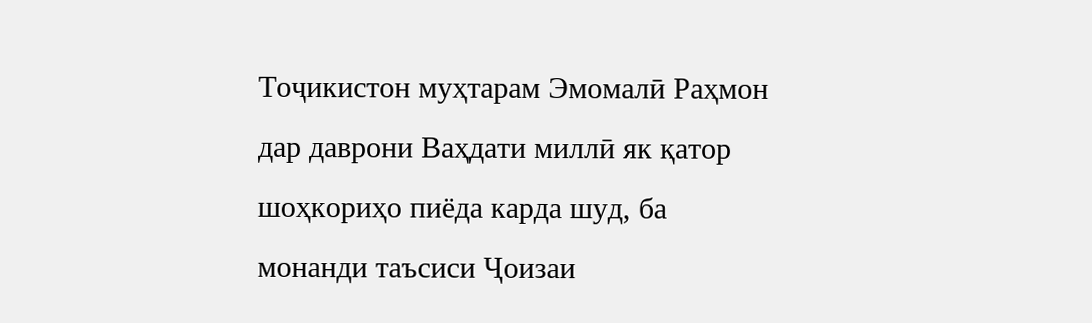Тоҷикистон муҳтарам Эмомалӣ Раҳмон дар даврони Ваҳдати миллӣ як қатор шоҳкориҳо пиёда карда шуд, ба монанди таъсиси Ҷоизаи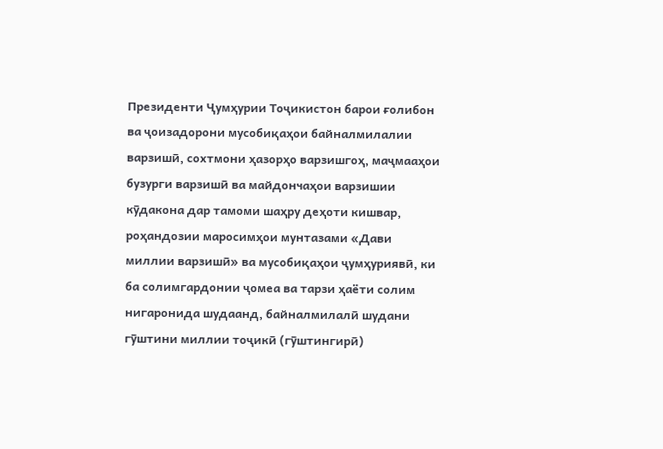Президенти Ҷумҳурии Тоҷикистон барои ғолибон ва ҷоизадорони мусобиқаҳои байналмилалии варзишӣ, сохтмони ҳазорҳо варзишгоҳ, маҷмааҳои бузурги варзишӣ ва майдончаҳои варзишии кӯдакона дар тамоми шаҳру деҳоти кишвар, роҳандозии маросимҳои мунтазами «Дави миллии варзишӣ» ва мусобиқаҳои ҷумҳуриявӣ, ки ба солимгардонии ҷомеа ва тарзи ҳаёти солим нигаронида шудаанд, байналмилалӣ шудани гӯштини миллии тоҷикӣ (гӯштингирӣ)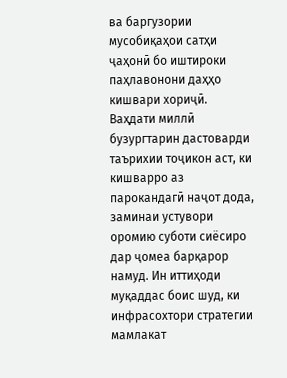ва баргузории мусобиқаҳои сатҳи ҷаҳонӣ бо иштироки паҳлавонони даҳҳо кишвари хориҷӣ.
Ваҳдати миллӣ бузургтарин дастоварди таърихии тоҷикон аст, ки кишварро аз парокандагӣ наҷот дода, заминаи устувори оромию суботи сиёсиро дар ҷомеа барқарор намуд. Ин иттиҳоди муқаддас боис шуд, ки инфрасохтори стратегии мамлакат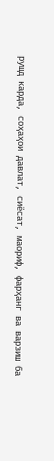рушд карда, соҳаҳои давлат, сиёсат, маориф, фарҳанг ва варзиш ба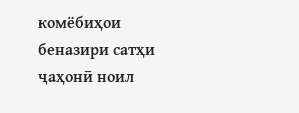комёбиҳои беназири сатҳи ҷаҳонӣ ноил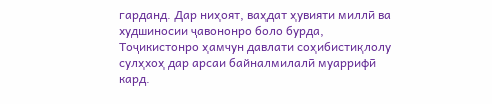гарданд. Дар ниҳоят, ваҳдат ҳувияти миллӣ ва худшиносии ҷавононро боло бурда, Тоҷикистонро ҳамчун давлати соҳибистиқлолу сулҳхоҳ дар арсаи байналмилалӣ муаррифӣ кард.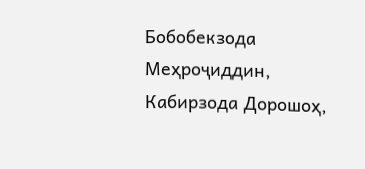Бобобекзода Меҳроҷиддин, Кабирзода Дорошоҳ,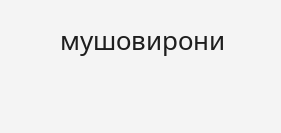мушовирони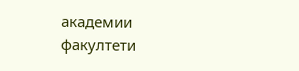академии факултети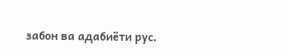забон ва адабиёти рус.